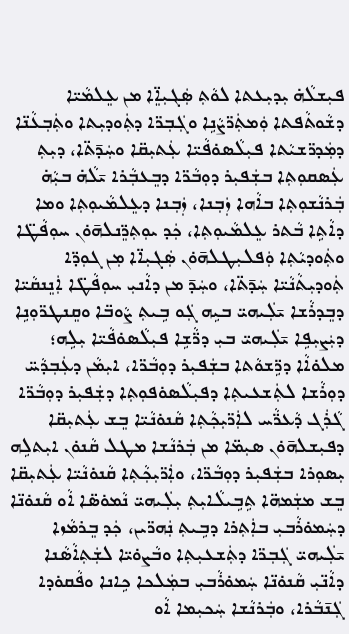ܦܝܼܫܠܵܗ̇ ܝܼܕܝܼܥܬܐ ܠܘܵܬܼ ܣܲܓܝܼܐܸ̈ܐ ܡܢ ܥܸܠܡܵܝ̈ܐ ܕܫܵܘܬܵܦܬܐ ܘܲܡܬܲܪ̈ܨܵܢܹܐ ܘܓܲܒܼܪ̈ܐ ܕܬܲܘܕܝܼܬܐ ܘܬܲܒܼܥܵܢ̈ܐ ܕܡܲܕܪ̈ܫܝܵܬܐ ܦܝܼܠܵܣܘ̇ܦܵܝ̈ܐ ܥܲܬܝܼܩ̈ܐ ܘܚܲܕ̄ܬ̈ܐ، ܕܝܼܬܼ ܥܲܣܩܘܼܬܼܐ ܒܫܲܦܝܼܪ ܕܘܼܒܵܪ̈ܐ ܕܒܸܥܒܼܵܪܐ ܝ̄ܠܵܗ̇ ܒܝܼܵܗ̇ ܒܲܪܢܵܫܘܼܬܼܐ ܒܐܵܗܐ ܙܲܒܼܢܐ، ܙܲܒܼܢܐ ܕܥܸܠܡܵܝܘܼܬܼܐ ܘܡܐ ܕܐܵܬܹܐ ܒܵܬܪ ܥܸܠܡܵܝܘܼܬܼܐ، ܟܲܕ ܝܘܼܬܼܪܸ̈ܢܠܗ̄ܘ̇ܢ ܚܘܼܦܵܛ̈ܐ ܘܬܲܘܕܝܵܬܼܐ ܘܲܦܠܝܼܛܠܗ̄ܘ̇ܢ ܣܲܓܝܼܐ̈ܐ ܡܼܢ ܓܘܼܕ̈ܐ ܬܲܘܕܝܼܬܵܢܵܝ̈ܐ ܚܲܕ̄ܬ̈ܐ، ܘܚܲܕ̄ ܡܢ ܕܐܵܢܝܼ ܚܘܼܦܵܛ̈ܐ ܐܲܢܸܢܩܵܝ̈ܐ ܕܒܸܕܪܵܫܐ ܝ̄ܠܲܝܗܝ̈ ܒܝܹܗ ܓܲܘ ܒܹܝܬܼ ܨܵܘܒ̈ܐ ܘܩܸܢܛܪ̈ܘܼܢܹܐ ܕܝܲܨܝܼܦܹܐ ܝ̄ܠܲܝܗܝ̈ ܒܝܼ ܕܪ̈ܵܫܹܐ ܦܝܼܠܵܣܘ̇ܦܵܝ̈ܐ ܝܼܠܹܗ؛ ܡܠܘ̇ܐܵܐ ܕܪܹ̈ܫܘܵܬܐ ܒܫܲܦܝܼܪ ܕܘܼܒܵܪ̈ܐ، ܐܝܼܡܵܢ ܕܥܲܒܼܕܵܚ̈ ܕܘܼܪܵܫܐ ܠܬܲܫܥܝܬܼܐ ܕܦܝܼܠܵܣܘ̇ܦܘܼܬܼܐ ܕܫܲܦܝܼܪ ܕܘܼܒܵܪ̈ܐ ܓܵܪܲܓ ܕܵܥܪ̈ܵܚ ܠܐܲܪ̈ܝܼܟܼܵܬܼܐ ܩܵܢܘ̇ܢܵܝ̈ܐ ܒܸܫ ܥܲܬܝܼܩ̈ܐ ܕܦܝܼܫܠܗ̄ܘ̇ܢ ܣܝܼܡ̈ܐ ܡܢ ܒܲܪܢܵܫܐ ܡܛܠ ܩܵܢܘ̇ܢ ܐܝܼܬܠܹܗ ܝܼܣܘܼܪܐ ܒܫܲܦܝܼܪ ܕܘܼܒܵܪ̈ܐ، ܘܐܲܪ̈ܝܼܟܼܵܬܼܐ ܩܵܢܘ̇ܢܵܝ̈ܐ ܥܲܬܝܼܩ̈ܐ ܒܸܫ ܡܫܲܡܗ̈ܐ ܬܹܒܹܝܠܵܐܝܼܬܼ ܝܼܠܲܝܗܝ̈ ܢܵܡܘ̇ܣ̈ܐ ܐܵܘ ܩܵܢܘ̇ܢ̈ܐ ܕܚܲܡܘ̇ܪܵܒܝܼ ܒܐܲܬܼܪܐ ܕܒܹܝܬܼ ܢܲܗܪ̈ܝܢ، ܟܲܕ ܒܸܪܡܵܙܐ ܝ̄ܠܲܝܗܝ̈ ܓܲܒܼܪ̈ܐ ܕܬܲܫܥܝܼܬܼܐ ܘܒܵܨܘ̇ܝ̈ܐ ܠܫܲܬܼܐܵܣܵܢܐ ܕܐܵܢ̈ܝܼ ܩܵܢܘ̇ܢ̈ܐ ܚܲܡܘ̇ܪܵܒܝܼ ܒܡܲܠܟܐ ܟܹܐܢܐ ܘܦܵܩܘ̇ܕܐ ܓܲܢ̄ܒܵܪܐ، ܘܒܲܪܢܵܫܐ ܚܲܟܝܼܡܐ ܐܵܘ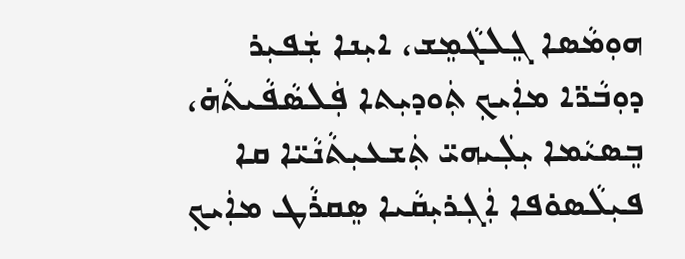ܗܘܼܡܵܣܐ ܓܸܠܓܵܡܸܫ، ܐܝܼܢܐ ܫܲܦܝܼܪ ܕܘܼܒܵܪ̈ܐ ܡܐܲܝܟܼ ܬܲܘܕܝܼܬܐ ܦܲܠܣܵܦܵܝܬܵܗ̇، ܒܸܣܝܵܡܐ ܝܼܠܲܝܗܝ̈ ܬܲܫܥܝܼܬܵܢܵܝ̈ܐ ܩܐ ܦܝܼܠܵܣܘ̇ܦܐ ܐܲܓܼܪܝܼܩܵܝܐ ܣܸܩܪܵܛ ܡܐܲܝܟܼ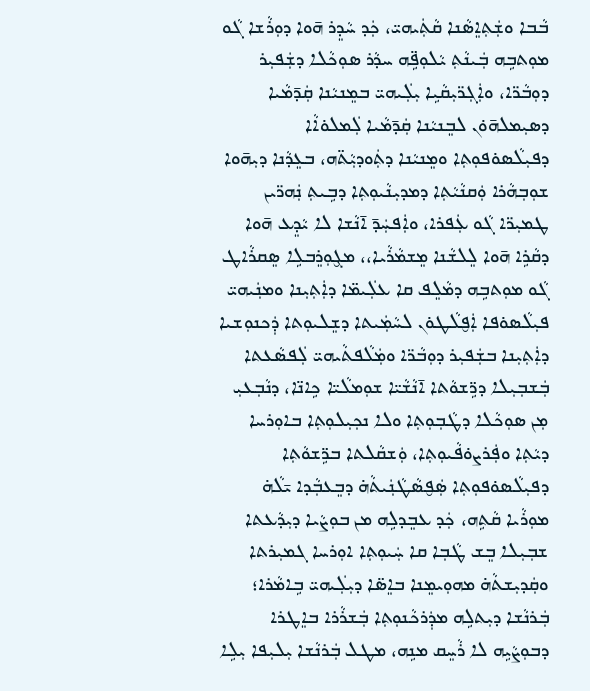ܒܵܒܐ ܘܫܲܬܼܐܸܣܵܢܐ ܩܵܬܲܝܗܝ̈، ܟܲܕ ܚܵܕܸܪ ܗ̄ܘܐ ܕܘܼܪܵܫܐ ܓܵܘ ܡܘܼܬܒܹܗ ܒܲܝܢܵܬܼ ܝܵܠܘܼܦܹ̈ܗ ܚܕܵܪ ܣܘܼܟܵܠܐ ܕܫܲܦܝܼܪ ܕܘܼܒܵܪ̈ܐ، ܘܐܲܓܼܪ̈ܝܼܩܵܝܹܐ ܝܼܠܲܝܗܝ̈ ܒܡܸܢܝܵܢܐ ܩܲܕ̄ܡܵܝܐ ܕܣܝܼܡܠܗ̄ܘ̇ܢ ܠܒܸܢܝܵܢܐ ܩܲܕ̄ܡܵܝܐ ܠܲܡܠܘ̇ܐܵܐ ܕܦܝܼܠܵܣܘ̇ܦܘܼܬܼܐ ܘܡܸܢܝܵܢܐ ܕܬܲܘܕܝܼܵܬ̈ܗ، ܒܥܸܕܵܢܐ ܕܝܼܗ̄ܘܐ ܫܘܼܒܼܗܵܪܐ ܘܲܩܢܵܝܵܬܼܐ ܕܡܕܝܼܢܵܝܘܼܬܼܐ ܕܒܹܝܬܼ ܢܲܗܪ̈ܝܢ ܛܡܝܼܪ̈ܐ ܓܵܘ ܥܲܦܪܐ، ܘܐܲܦܚܲܕ̄ ܐ̄ܢܵܫܐ ܠܐ ܝܵܕܸܥ ܗ̄ܘܐ ܕܩܵܪܹܐ ܗ̄ܘܐ ܠܸܠܫܵܢܐ ܡܸܫܡܵܪܵܝܐ،، ܡܓ̮ܘܼܪܸܒܠܹܐ ܣܸܩܪܵܐܛ ܓܵܘ ܡܘܼܬܒܹܗ ܕܡܵܠܸܦ ܩܐ ܥܠܲܝܡ̈ܐ ܕܐܲܬܼܝܼܢܐ ܘܡܢܲܝܗܝ̈ ܦܝܼܠܵܣܘ̇ܦܐ ܐܲܦ̮ܠܵܛܘ̇ܢ ܠܚܵܡܲܝܬܐ ܕܫܸܠܝܘܼܬܐ ܕܲܟܢܘܼܫܝܐ ܕܐܲܬܼܝܼܢܐ ܒܫܲܦܝܼܪ ܕܘܼܒܵܪ̈ܐ ܘܡܲܠܵܦܬܵܝܗܝ̈ ܠܲܦܣܵܥܬܐ ܒܲܫܒܼܝܼܠܐ ܕܪܹ̈ܫܘܵܬܐ ܐ̄ܢܵܫܵܝ̈ܐ ܫܘܼܡܠܵܝ̈ܐ ܟܹܐܢ̈ܐ، ܕܢܵܒܼܥܝܼ ܡܼܢ ܣܘܼܟܵܠܐ ܕܛܵܒܼܘܼܬܼܐ ܘܠܐ ܢܟܼܝܼܠܘܼܬܼܐ ܒܐܘܼܪܚܐ ܕܝܵܬܼܐ ܘܦܲܪܨܘ̇ܦܵܝܘܼܬܼܐ، ܘܲܫܩܵܠܬܐ ܒܪܹ̈ܫܘܵܬܼܐ ܕܦܝܼܠܵܣܘ̇ܦܘܼܬܼܐ ܣܲܦ̮ܣܵܛܵܢܲܝܬܵܗ̇ ܕܒܸܥܒܼܵܕܐ ܝ̄ܠܵܗ̇ ܡܘܼܪܵܝܐ ܩܵܬܹܗ، ܟܲܕ ܥܒܸܕܠܹܗ ܡܢ ܒܘܼܨܵܝܐ ܕܝܼܕܵܥܬܐ ܫܒܼܝܼܠܐ ܒܸܫ ܛܵܒܼܐ ܩܐ ܚܲܝܘܼܬܼܐ ܐܘܼܪܚܐ ܓܡܝܼܪܬܐ ܘܩܲܕܝܼܫܬܵܗ̇ ܡܗܘܼܝܡܸܢܐ ܒܐܸܣ̈ܐ ܕܝܼܠܲܝܗܝ̈ ܒܹܐܡܵܪܐ؛ ܒܲܪܢܵܫܐ ܕܝܼܬܠܹܗ ܡܕܲܪܟܵܢܘܼܬܼܐ ܒܲܫܪܵܪܐ ܒܐܸܛܪܐ ܕܒܘܼܨܵܝܹܗ ܠܐ ܪܵܚܸܩ ܡܢܹܗ، ܡܛܠ ܒܲܪܢܵܫܐ ܝܼܠܝܼܦܐ ܝܼܠܹܐ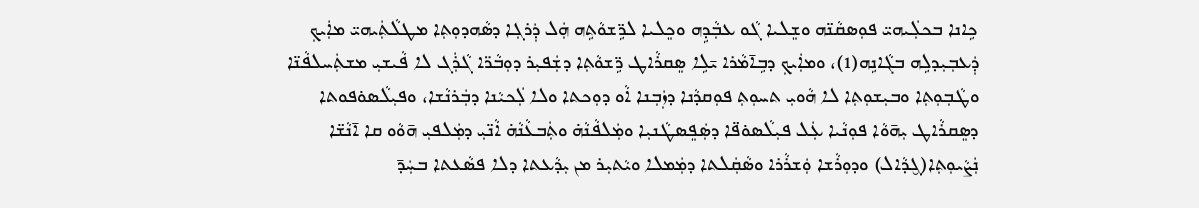ܟܹܐܢܐ ܒܟܠܲܝܗܝ̈ ܦܘܼܣܩܵܢ̈ܗ ܘܫܸܠܝܐ ܓܵܘ ܥܒܼܵܕܹܗ ܘܟܸܠܝܐ ܠܪܹ̈ܫܘܵܬܹܗ ܗܲܠ ܕܲܪܓܼܐ ܕܣܵܗܕܘܼܬܼܐ ܡܛܠܵܬܲܝܗܝ̈ ܡܐܲܝܟܼ ܕܲܥܒܼܝܼܕܠܹܗ ܒܓܵܐܢܹܗ(1)، ܘܡܐܲܝܟܼ ܕܒܹܐ̄ܡܵܪܐ ܝ̄ܠܹܐ ܣܸܩܪܵܐܛ ܪܹ̈ܫܘܵܬܼܐ ܕܫܲܦܝܼܪ ܕܘܼܒܵܪ̈ܐ ܓܵܪܲܓ ܠܐ ܦܵܝܫܝܼ ܡܫܬܲܚܠܦܵܢ̈ܐ ܘܛܵܒܼܘܼܬܼܐ ܘܒܝܼܫܘܼܬܼܐ ܠܐ ܗܵܘܝܼ ܬܚܘܼܬܼ ܦܘܼܩܕܵܢܐ ܕܙܲܒܼܢܐ ܐܵܘ ܕܘܼܟܬܐ ܘܠܐ ܠܲܟܝܵܢܐ ܕܒܲܪܢܵܫܐ، ܘܦܝܼܠܵܣܘ̇ܦܘܬܐ ܕܣܸܩܪܵܐܛ ܝܼܗ̄ܘܵܐ ܦܘܼܢܵܝܐ ܥܲܠ ܦܝܼܠܵܣܘ̇ܦ̈ܐ ܕܣܲܦܸܣܛܵܢܝܼܐ ܘܡܲܠܦܵܢܵܗ̇ ܘܬܲܒܥܵܢܵܗ̇ ܐܵܢ̈ܝܼ ܕܡܲܠܦܝܼ ܗ̄ܘܵܘ ܩܐ ܐ̄ܢܵܫ̈ܐ ܢܲܨܵܝܘܼܬܼܐ(ܓ̮ܕܵܐܠ) ܘܕܘܼܪܵܫܐ ܘܲܫܪܵܪܐ ܘܣܵܩܲܠܬܐ ܕܡܲܡܠܐ ܘܝܵܬܝܼܪ ܡܢ ܝܼܕܵܥܬܐ ܕܠܐ ܦܣܵܥܬܐ ܒܚܲܕ̄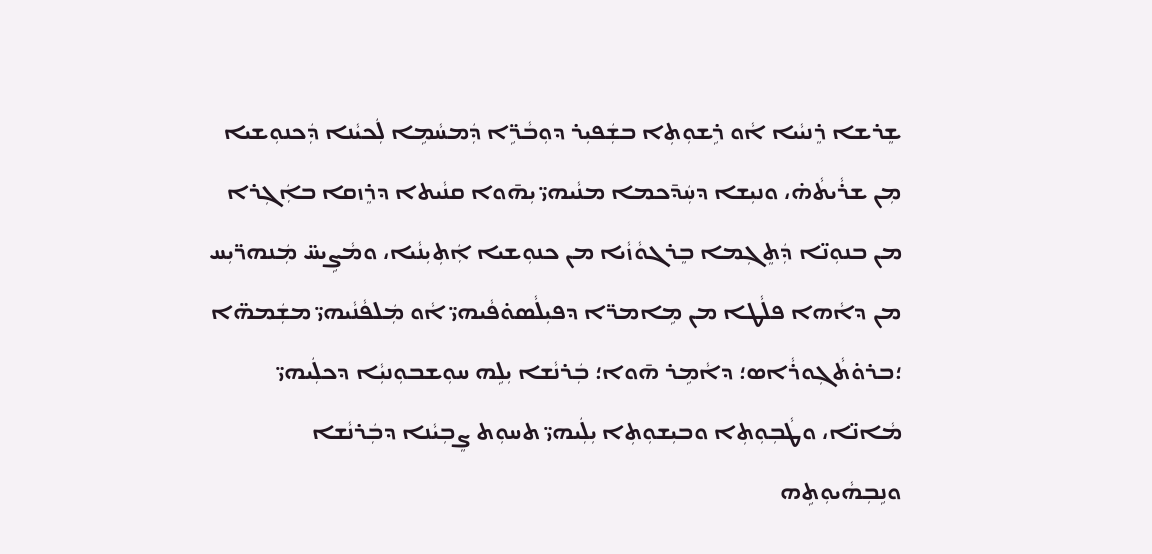ܫܸܪܫܐ ܪܸܢܝܵܝܐ ܐܵܘ ܪܹܫܘܼܬܼܐ ܒܫܲܦܝܼܪ ܕܘܼܒܵܪܹ̈ܐ ܕܲܡܚܵܡܹܐ ܠܲܟܝܵܢܐ ܕܲܟܢܘܼܫܝܐ ܡܼܢ ܫܪܵܝܬܵܗ̇، ܘܢܝܼܫܐ ܕܚܲܕ̄ܟܡܐ ܡܢܵܝܗܝ̈ ܝܼܗ̄ܘܐ ܩܢܵܝܬܐ ܕܪܸܙܩܐ ܒܐܲܓܼܪܐ ܡܢ ܒܢܘܼܢ̈ܐ ܕܲܬܸܓܼܡܐ ܒܸܪܓܘܵܙܵܝܐ ܡܢ ܟܢܘܼܫܝܐ ܐܲܬܼܝܼܢܵܝܐ، ܘܡܵܨܹܝܚ̈ ܡܲܢܗܪ̈ܝܼܚ ܡܢ ܕܐܵܗܐ ܦܠܵܛܐ ܡܢ ܡܹܐܡܪ̈ܐ ܕܦܝܼܠܵܣܘ̇ܦܵܝܗܝ̈ ܐܵܘ ܡܲܠܦܵܢܵܝܗܝ̈ ܡܫܲܡܗ̈ܐ ؛ܒܪܘ̇ܬܵܓܼܘܪܵܐܣ؛ ܕܐܵܡܹܪ ܗ̄ܘܐ؛ ܒܲܪܢܵܫܐ ܝܼܠܹܗ ܚܘܼܫܒܘܼܢܝܼܵܐ ܕܟܠܲܝܗܝ̈ ܡܵܐܢ̈ܐ، ܘܛܵܒܼܘܼܬܼܐ ܘܒܝܼܫܘܼܬܼܐ ܝܼܠܲܝܗܝ̈ ܬܚܘܼܬ ܨܸܒܼܝܵܢܐ ܕܒܲܪܢܵܫܐ ܘܢܹܒܼܗܵܝܘܼܬܹܗ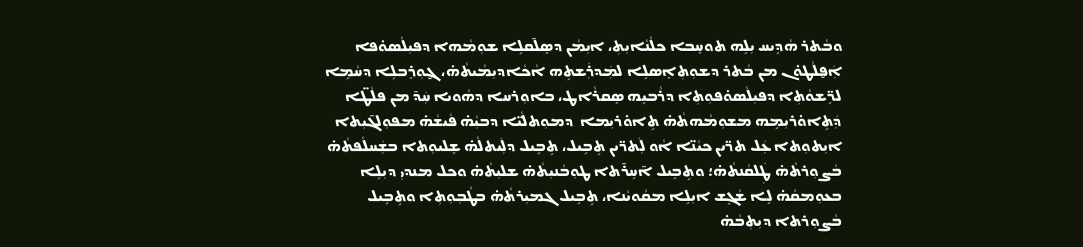ܘܒܵܬܪ ܗܵܕܹܝܚ ܝܼܠܹܗ ܬܘܚܸܒܐ ܟܠܵܢܵܐܝܼܬܼ، ܐܝܼܡܵܢ ܕܣܸܠ̄ܩܠܹܐ ܫܘܼܡܵܗܐ ܕܦܝܼܠܵܣܘ̇ܦܐ ܐܲܦ̮ܠܵܛܘ̇ܢ ܡܢ ܒܵܬܪ ܕܫܘܼܬܼܐܸܣܠܹܐ ܠܡܲܕܪܲܫܬܹܗ ܐܵܟܵܐܕܝܼܡܵܝܬܵܗ̇، ܓ̮ܘܼܪܸܒܠܹܐ ܕܚܵܡܹܐ ܠܪܹ̈ܫܘܵܬܼܐ ܕܦܝܼܠܵܣܘ̇ܦܘܼܬܼܐ ܕܪܵܒܝܹܗ ܣܸܩܪܵܐܛ، ܒܐܘܼܪܚܐ ܕܗܵܘܝܐ ܚܲܕ̄ ܡܢ ܦܠܵܛ̈ܐ ܕܲܬܹܐܘ̇ܪܝܼܡܹܗ ܡܫܘܼܡܵܗܬܵܗ̇ ܬܹܐܘ̇ܪܝܼܡܐ  ܕܡܘܼܬܠܵܝ̈ܐ ܕܒܝܼܵܗ̇ ܦܵܝܫܵܗ̇ ܡܦܘܼܠܓ̄ܝܼܬܐ ܐܝܼܬܘܼܬܐ ܥܲܠ ܬܪ̈ܝܢ ܟܝܵܢ̈ܐ ܐܵܘ ܠܲܬܪ̈ܝܢ ܬܹܒܹܝܠ، ܬܹܒܹܝܠ ܕܠܲܝܬܠܵܗ̇ ܫܸܠܝܘܼܬܐ ܒܫܲܚܠܵܦܬܵܗ̇ ܒܵܨܘܼܪܬܵܗ̇ ܛܲܠܩܵܢܬܵܗ̇؛ ܘܬܹܒܹܝܠ ܐ̄ܚܹܪ̄ܬܐ ܛܘܼܒܵܢܝܼܬܵܗ̇ ܫܠܝܼܬܵܗ̇ ܘܟܠ ܡܢܕܝܼ ܕܝܼܠܹܐ ܒܥܘܼܡܩܵܗ̇ ܠܹܐ ܫܵܓܸܫ ܐܝܼܠܹܐ ܡܩܵܘܝܵܢܐ، ܬܹܒܹܝܠ ܓܡܝܼܪܬܵܗ̇ ܒܛܵܒܼܘܼܬܼܐ ܘܬܹܒܹܝܠ ܒܵܨܘܼܪܬܐ ܕܝܼܬܼܒܵܗ̇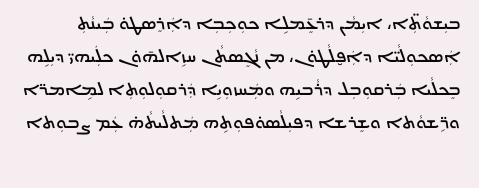ܒܝܼܫܘܵܬܼ̈ܐ، ܐܝܼܡܵܢ ܕܪܥܸ̄ܡܠܹܐ ܟܘܼܟܼܒܼܐ ܕܐܲܪܸܣܛܘ̇ ܒܲܝܢܵܬܼ ܐܲܣܟܘܼܠܵܝ̈ܐ ܕܐܲܦ̮ܠܵܛܘ̇ܢ، ܡܢ ܢܵܓܸܣܬܵܢ ܚܙܹܐܠܗ̄ܘ̇ܢ ܟܠܲܝܗܝ̈ ܕܝܼܠܹܗ ܒܸܟܠܵܝܐ ܒܲܪܩܘܼܒܼܠ ܕܪܵܒܝܹܗ ܘܡܲܚܙܘܼܝܹܐ ܕܲܪܩܘܼܠܘܼܬܼܐ ܠܡܹܐܡܪ̈ܐ ܘܪܹ̈ܫܘܵܬܐ ܘܫܸܪܫܐ ܕܦܝܼܠܵܣܘ̇ܦܘܼܬܹܗ ܡܲܬܠܵܝܬܵܗ̇ ܥܲܡ ܨܒܘܼܬܐ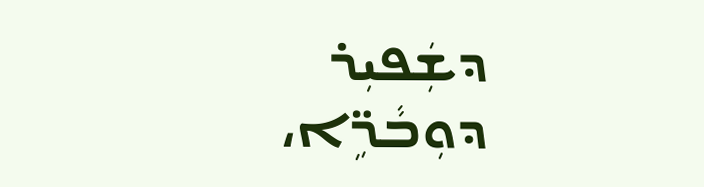ܕܫܲܦܝܼܪ ܕܘܼܒܵܪܹ̈ܐ،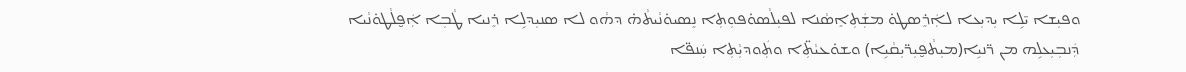ܘܦܝܼܫܐ ܝ̄ܠܹܐ ܝܼܕܝܼܥܐ ܠܐܲܪܸܣܛܘ̇ ܡܫܲܬܼܐܸܣܵܢܐ ܠܦܝܼܠܵܣܘ̇ܦܘܼܬܼܐ ܢܸܣܝܘ̇ܢܵܝܬܵܗ̇ ܕܗܵܘ ܠܐ ܣܢܝܼܕܠܹܐ ܪܸܢܝܐ ܛܵܒܼܐ ܐܲܦ̮ܠܵܛܘ̇ܢܵܝܐ ܕܲܢܒܼܝܼܥܠܹܗ ܡܢ ܪ̈ܢܝܹܐ(ܡܝܼܬܵܦ̮ܝܼܪ̈ܝܼܩܵܝܹܐ) ܘܫܘ̇ܥܝܵܬܼ̈ܐ ܘܬܲܘܕܝܼܵܬܼܐ ܚܲܢܦ̈ܐ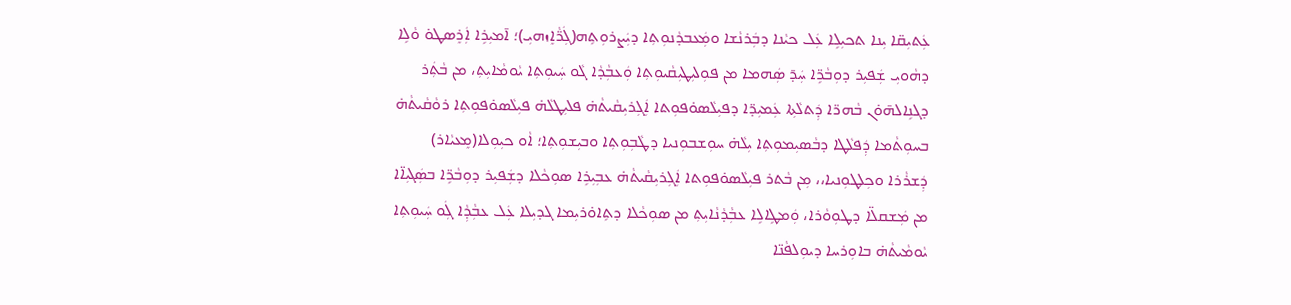ܥܲܬܝܼܩ̈ܐ ܝܼܢܐ ܬܟܝܼܠܹܐ ܥܲܠ ܟܝܵܢܐ ܕܒܲܪܢܵܫܐ ܘܡܲܥܒܕܵܢܘܼܬܼܐ ܕܝܲܨܪܘܼܬܹܗ(ܓܲܪ̈ܵܐܸܙܗܝܼ)؛ ܐ̄ܡܝܼܪܹܐ ܐܲܪܸܣܛܘ̇ ܘܵܠܹܐ ܕܗܵܘܝܼ ܫܲܦܝܼܪ ܕܘܼܒܵܪܹ̈ܐ ܚܲܕ̄ ܣܲܗܡܐ ܡܢ ܦܘܼܠܝܼܛܝܼܩܵܝܘܼܬܼܐ ܘܲܥܒܼܵܕܵܐ ܓܵܘ ܚܲܝܘܼܬܼܐ ܝܵܘܡܵܐܝܼܬܼ، ܡܢ ܒܵܬܲܪ ܕܓܢܹܐܠܗ̄ܘ̇ܢ ܒܵܗܪ̈ܐ ܕܲܬܠܵܬܼܐ ܥܲܡܝܼܕ̈ܐ ܕܦܝܼܠܵܣܘ̇ܦܘܼܬܐ ܐܲܓܼܪܝܼܩܵܝܬܵܗ̇ ܦܠܝܼܛܠܵܗ̇ ܦܝܼܠܵܣܘ̇ܦܘܼܬܼܐ ܪܘܵܩܵܝܬܵܗ̇ ܒܚܘܼܬܵܡܐ ܕܲܦܠܵܛܐ ܕܒܵܣܝܼܡܘܼܬܼܐ ܝܼܠܵܗ̇ ܚܘܼܫܒܘܼܢܝܐ ܕܛܵܒܼܘܼܬܼܐ ܘܒܝܼܫܘܼܬܼܐ؛ ܐܵܘ ܟܝܼܘܼܠܐ(ܡܸܥܝܵܐܪ) ܕܲܫܪܵܪܐ ܘܟܼܠܛܘܼܢܝܐ،، ܡܼܢ ܒܵܬܪ ܦܝܼܠܵܣܘ̇ܦܘܼܬܐ ܐܲܓܼܪܝܼܩܵܝܬܵܗ̇ ܥܒܼܝܼܪܹܐ ܣܘܼܟܵܠܐ ܕܫܲܦܝܼܪ ܕܘܼܒܵܪܹ̈ܐ ܒܣܲܓܝܼܐ̈ܐ ܡܢ ܡܲܫܩܠ̈ܐ ܕܛܘܼܘܵܪܐ، ܘܲܡܛܹܐܠܹܐ ܥܒܼܵܕܵܢܵܐܝܼܬܼ ܡܢ ܣܘܼܟܵܠܐ ܕܬܹܐܘ̇ܪܝܼܡܐ ܓܕܝܼܠܐ ܥܲܠ ܥܒܼܵܕܼܵܐ ܓܲܘ ܚܲܝܘܼܬܼܐ ܝܵܘܡܵܝܬܵܗ̇ ܒܐܘܼܪܚܐ ܕܝܘܼܠܦܵܢ̈ܐ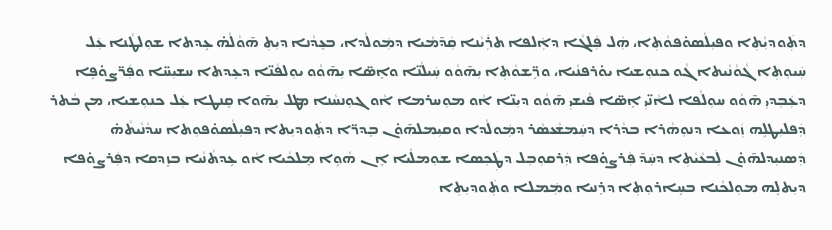ܕܬܲܘܕܝܼܵܬܼܐ ܘܦܝܼܠܵܣܘ̇ܦܘܵܬܼܐ، ܗܲܠ ܦܲܠܓܵܐ ܕܐܲܠܦܐ ܬܪܲܝܵܢܐ ܩܲܕ̄ܡܵܝܐ ܕܡܲܘܠܵܕܐ، ܒܥܸܕܵܢܐ ܕܝܼܬܼ ܗ̄ܘܵܠܵܗ̇ ܥܹܕܬܐ ܫܘܼܠܛܵܢܐ ܥܲܠ ܚܲܝܘܼܬܼܐ ܓܵܘܵܢܵܝܬܐ ܓܵܘ ܟܢܘܼܫܝܐ ܝܘ̇ܪܦܢܵܝܐ، ܘܪܹ̈ܫܘܵܬܼܐ ܝܼܗ̄ܘܵܘ ܚܲܝܠܵܢ̈ܐ ܘܐܸܣ̈ܐ ܝܼܗ̄ܘܵܘ ܝܘܼܠܦܵܢ̈ܐ ܕܥܹܕܬܐ ܚܫܝܼܚ̈ܐ ܘܦܲܪ̈ܨܘ̇ܦܹܐ ܕܥܲܒܼܕܝܼ ܗ̄ܘܵܘ ܚܘܼܠܵܦܐ ܠܐܵܢ̈ܝܼ ܐܸܣ̈ܐ ܦܵܝܫܝܼ ܗ̄ܘܵܘ ܕܝܼܢ̈ܐ ܐܵܘ ܡܘܼܚܪܡܐ ܐܵܘ ܓܘܼܢܚܵܢܐ ܡܛܠ ܝܼܗ̄ܘܐ ܩܸܢܛܐ ܥܲܠ ܟܢܘܼܫܝܐ، ܡܢ ܒܵܬܪ ܕܲܦܠܝܼܛܠܹܗ ܙܲܘܥܐ ܕܢܘܼܗܵܪܐ ܒܕܵܪܐ ܕܚܲܡܫܵܥܣܵܪ ܕܡܲܘܠܵܕܐ ܘܩܝܼܡܠܗ̄ܘ̇ܢ ܒܸܕܪ̈ܐ ܕܬܲܘܕܝܼܬܐ ܕܦܝܼܠܵܣܘ̇ܦܘܼܬܐ ܚܕܵܢܵܝܬܵܗ̇ ܕܲܣܢܝܼܕܠܗ̄ܘ̇ܢ ܠܲܒܥܵܝܵܬܼܐ ܕܚܲܕ̄ ܦܲܪܨܘ̇ܦܐ ܕܲܪܩܘܼܒܼܠ ܕܛܲܟܼܣܐ ܫܘܼܡܠܵܝܐ ܐܸܢ ܗܵܘܹܐ ܡܸܠܟܵܝܐ ܐܵܘ ܥܹܕܬܵܢܵܝܐ ܒܙܸܕܩܐ ܕܦܲܪܨܘ̇ܦܐ ܕܝܼܬܠܹܗ ܡܘܼܠܟܵܢܐ ܒܚܹܐܪܘܼܬܼܐ ܕܪܸܢܝܐ ܘܡܲܡܠܐ ܘܬܲܘܕܝܼܬܼܐ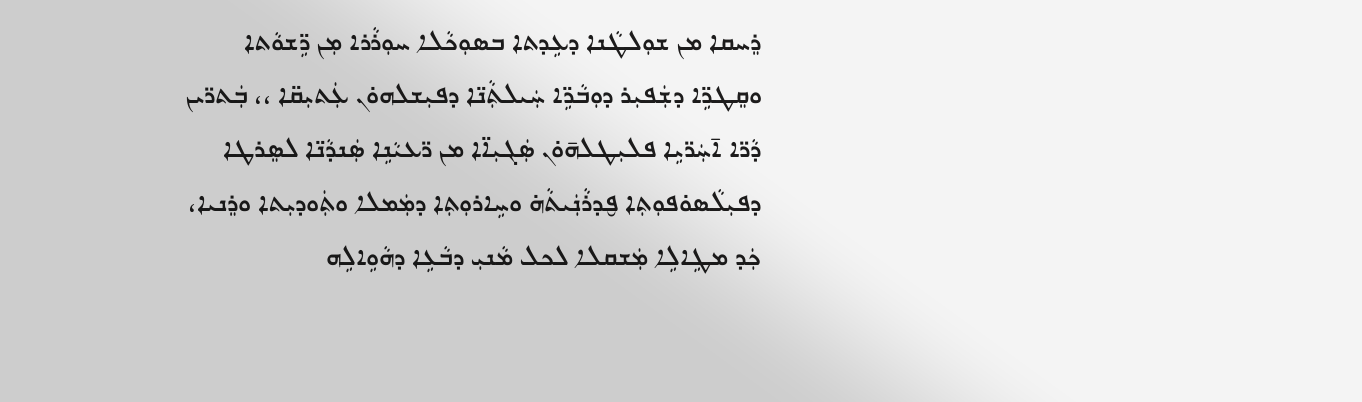ܪܸܚܩܐ ܡܢ ܫܘܼܠܛܵܢܐ ܕܥܹܕܬܐ ܒܣܘܼܟܵܠܐ ܚܘܼܪܵܪܐ ܡܼܢ ܪܹ̈ܫܘܵܬܐ ܘܩܸܛܪܹ̈ܐ ܕܫܲܦܝܼܪ ܕܘܼܒܵܪܹ̈ܐ ܚܲܝܠܬܼܵܢ̈ܐ ܕܦܝܼܫܠܗܘ̇ܢ ܥܲܬܝܼܩ̈ܐ ،، ܒܲܬܪ̈ܝܢ ܕܵܪ̈ܐ ܐ̄ܚܲܪ̈ܝܹܐ ܦܠܝܼܛܠܗ̄ܘ̇ܢ ܣܲܓܝܼܐ̈ܐ ܡܢ ܪ̈ܥܝܵܢܹܐ ܣܲܢܕܵܢ̈ܐ ܠܣܸܪܛܐ ܕܦܝܼܠܵܣܘ̇ܦܘܼܬܼܐ ܦ̮ܕܪܵܢܲܝܬܵܗ̇ ܘܚܹܐܪܘܼܬܼܐ ܕܡܲܡܠܐ ܘܬܲܘܕܝܼܬܐ ܘܪܸܢܝܐ، ܟܲܕ ܡܛܹܐܠܹܐ ܡܲܫܩܠܐ ܠܟܠ ܡܵܢܝܼ ܕܒܵܥܹܐ ܕܗܵܘܹܐܠܹܗ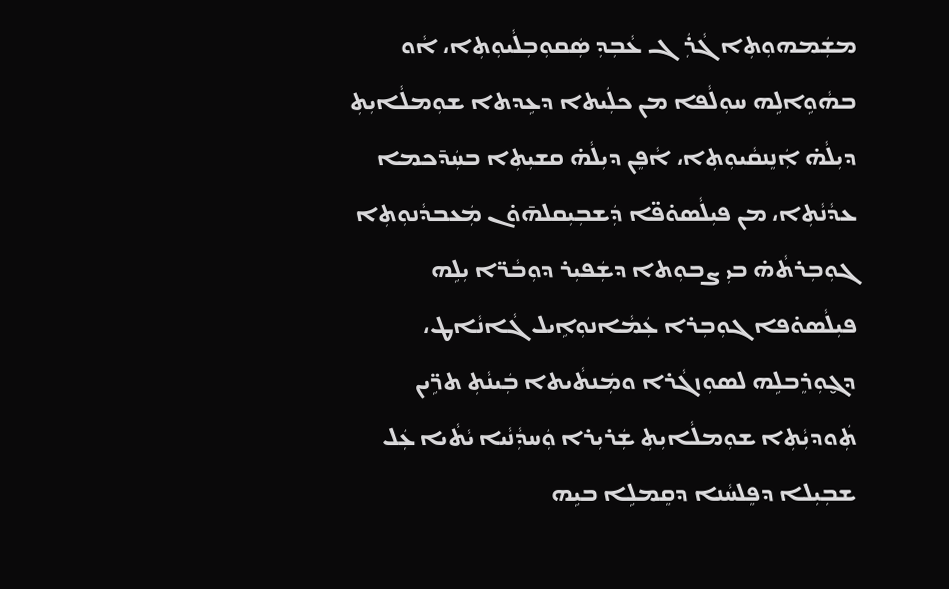ܡܫܲܡܗܘܼܬܼܐ ܓܵܪܲܓ ܥܵܒܼܕܼ ܣܲܩܘܼܒܼܠܵܝܘܼܬܼܐ، ܐܵܘ ܒܗܵܘܹܐܠܹܗ ܚܘܼܠܵܦܐ ܡܢ ܟܠܲܝܬܐ ܕܥܹܕܬܐ ܫܘܼܡܠܵܐܝܼܬܼ ܕܝܼܠܵܗ̇ ܐܲܢܸܢܩܵܝܘܼܬܼܐ، ܐܵܦܸܢ ܕܝܼܠܵܗ̇ ܩܫܝܼܬܼܐ ܒܚܲܕ̄ܟܡܐ ܥܕܵܢܵܬܼܐ، ܡܢ ܦܝܼܠܵܣܘ̇ܦ̈ܐ ܕܲܫܒܼܝܼܩܠܗ̄ܘ̇ܢ ܡܲܥܒܕܵܢܘܼܬܼܐ ܓܘܼܒܼܪܬܵܗ̇ ܒܝܼ ܨܒܘܼܬܐ ܕܫܲܦܝܼܪ ܕܘܼܒܵܪ̈ܐ ܝܼܠܹܗ ܦܝܼܠܵܣܘ̇ܦܐ ܓܘܼܒܼܪܐ ܥܲܡܵܐܢܘܼܐܹܝܠ ܓܵܐܢܵܐܛ، ܕܓ̮ܘܼܪܸܒܠܹܗ ܠܣܘܼܙܓܵܪܐ ܘܡܲܢܬܵܝܬܐ ܒܲܝܢܵܬܼ ܬܪܹ̈ܝܢ ܬܲܘܕܝܼܵܬܼܐ ܫܘܼܡܠܵܐܝܼܬܼ ܫܲܪܝܼܪܐ ܘܲܚܕܼܵܢܵܝܐ ܝܵܬܵܝܐ ܥܲܠ ܫܒܼܝܼܠܐ ܕܦܸܠܚܵܢܐ ܕܩܸܡܠܹܐ ܒܝܹܗ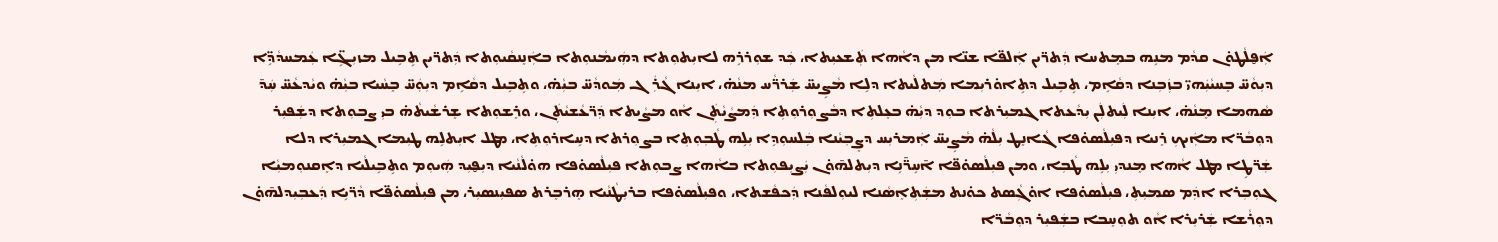ܐܲܦ̮ܠܵܛܘ̇ܢ ܩܕܵܡ ܡܢܹܗ ܒܡܸܬܚܐ ܕܲܬܪ̈ܝܢ ܐܲܠܦ̈ܐ ܫܢ̈ܐ ܡܢ ܕܐܵܗܐ ܬܲܫܥܝܼܬܐ، ܟܲܕ ܫܘܼܪܪܹܗ ܠܐܝܼܬܘܼܬܐ ܕܗܲܝܡܵܢܘܼܬܐ ܒܐܲܢܸܢܩܵܝܘܼܬܐ ܕܲܬܪ̈ܝܢ ܬܹܒܹܝܠ ܡܙܝܼܓܹ̈ܐ ܥܲܡܚܕܵܕܹ̈ܐ ܕܝܼܘܵܚ̈ ܒܸܚܝܵܝܲܗܝ̈ ܒܙܲܒܼܢܐ ܕܩܵܐܹܡ، ܬܹܒܹܝܠ ܕܬܹܐܘ̇ܪܝܼܡܐ ܡܲܬܠܵܝܬܐ ܕܠܹܐ ܡܵܨܹܝܚ̈ ܫܲܪܪ̈ܵܚ ܡܢܵܗ̇، ܐܝܼܢܐ ܓܵܪܲܓ ܡܲܘܕܵܚ̈ ܒܝܼܵܗ̇، ܘܬܹܒܹܝܠ ܕܩܵܐܹܡ ܕܝܼܘܲܚ̈ ܒܸܚܵܝܐ ܒܝܼܵܗ̇ ܘܝܵܕܥܵܚ̈ ܚܲܕ̄ ܣܵܗܡܐ ܡܸܢܵܗ̇، ܐܝܼܢܐ ܠܲܝܬܠܲܢ ܝܼܕܵܥܬܐ ܓܡܝܼܪܬܐ ܒܘܼܕ ܕܝܼܵܗ̇ ܒܥܸܠܬܼܐ ܕܒܵܨܘܼܪܘܼܬܼܐ ܕܲܡܨܵܝܵܬܲܢ ܐܵܘ ܡܨܵܝܬܐ ܕܲܪ̈ܥܵܫܝܵܬܲܢ، ܘܪܸܫܘܼܬܐ ܫܸܪܫܵܝܬܵܗ̇ ܒܝܼ ܨܒܘܼܬܐ ܕܫܲܦܝܼܪ ܕܘܼܒܵܪ̈ܐ ܡܐܲܝܟܼ ܪܸܢܝܐ ܕܦܝܼܠܵܣܘ̇ܦܐ ܓܵܐܢܸܛ ܝܼܠܵܗ̇ ܡܵܨܹܝܚ̈ ܐܲܡܪܝܼܚ ܕܨܸܒܼܝܵܢܐ ܒܲܠܚܘܼܕܹܐ ܝܼܠܹܗ ܛܵܒܼܘܼܬܼܐ ܒܨܘܼܪܬܐ ܕܚܹܐܪܘܼܬܼܐ، ܡܛܠ ܐܝܼܬܠܹܗ ܛܝܼܡܐ ܓܡܝܼܪܐ ܕܠܐ ܫܲܪ̈ܛܹܐ ܡܛܠ ܐܵܗܐ ܡܸܢܕܝܼ ܝܼܠܹܗ ܛܵܒܼܐ، ܘܡܢ ܦܝܼܠܵܣܘ̇ܦ̈ܐ ܐ̄ܚܹܪ̈̄ܢܹܐ ܕܝܼܬܠܗ̄ܘ̇ܢ ܝܲܨܝܼܦܘܼܬܐ ܒܐܵܗܐ ܨܒܘܼܬܐ ܦܝܼܠܵܣܘ̇ܦܐ ܗܘ̇ܠܵܢܵܝܐ ܕܝܼܦ̮ܝܼܕ ܗܲܝܘܼܡ ܘܬܹܒܹܝܠܵܝܐ ܕܐܸܩܢܘܼܡܝܼܵܐ ܓܘܼܒܼܪܐ ܐܕܲܡ ܣܡܝܼܬܼ، ܦܝܼܠܵܣܘ̇ܦܐ ܐܘ̇ܓܼܵܣܬ ܟܘ̇ܢܬ ܡܫܲܬܼܐܸܣܵܢܐ ܠܝܘܼܠܦܵܢܐ ܕܲܟܦܵܫܬܐ، ܘܦܝܼܠܵܣܘ̇ܦܐ ܒܪܝܼܛܵܢܵܝܐ ܗܸܪܒܸܪܬ ܣܦܝܼܢܣܝܼܪ، ܡܢ ܦܝܼܠܵܣܘ̇ܦ̈ܐ ܕܵܪ̈ܝܹܐ ܕܲܥܒܼܝܼܕܠܗ̄ܘ̇ܢ ܕܘܼܪܵܫܐ ܫܲܪܝܼܪܐ ܐܵܘ ܬܘܼܚܸܒܐ ܒܫܲܦܝܼܪ ܕܘܼܒܵܪ̈ܐ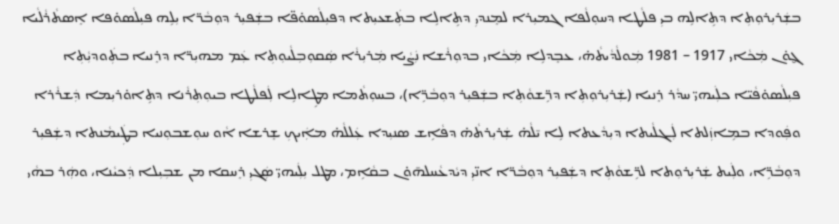ܒܫܲܪܝܼܪܘܼܬܼܐ ܕܬܹܐܠܹܗ ܒܝܼ ܦܠܵܛܐ ܕܚܘܼܠܵܦܐ ܓܡܝܼܪܐ ܠܡܸܢܕܝܼ ܕܬܹܐܠܹܐ ܒܬܲܫܥܝܼܬܐ ܕܦܝܼܠܵܣܘ̇ܦ̈ܐ ܒܫܲܦܝܼܪ ܕܘܼܒܵܪ̈ܐ ܝܼܠܹܗ ܦܝܼܠܵܣܘ̇ܦܐ ܐܸܣܬܵܪܵܠܵܝܐ ܓ̮ܘ̇ܢ ܡܲܟܵܐܝ 1917 – 1981 ܡܲܘܠܵܕܵܝܬܵܗ̇، ܥܒܸܕܠܹܐ ܡܲܟܵܐܝ ܒܕܘܼܪܵܫܐ ܢܲܨܵܝܐ ܡܲܪܝܼܪܵܐ ܣܲܩܘܼܒܼܠܵܝܘܼܬܼܐ ܥܲܡ ܡܗܝܼܪ̈ܐ ܕܪܸܢܝܐ ܒܬܲܘܕܝܼܵܬܼܐ ܦܝܼܠܵܣܘ̇ܦܵܝ̈ܐ ܟܠܲܝܗܝ̈ ܚܕܵܪ ܪܸܢܝܐ (ܫܲܪܝܼܪܘܼܬܼܐ ܕܪܹ̈ܫܘܵܬܼܐ ܒܫܲܦܝܼܪ ܕܘܼܒܵܪܹ̈ܐ)، ܒܚܘܼܬܵܡܐ ܡܛܹܐܠܹܐ ܠܲܦܠܵܛܐ ܒܝܘܼܬܼܪܵܢܐ ܕܬܹܐܘ̇ܪܝܼܡܐ ܕܲܫܪܵܪܐ ܘܦܲܘܕܐ ܒܡܹܐܙܲܠܬܐ ܠܲܓܠܵܝܬܐ ܕܝܼܕܵܥܬܐ ܠܹܐ ܝ̄ܠܵܗ̇ ܫܲܪܝܼܪܬܵܗ̇ ܕܦܵܐܹܫ ܣܢܝܼܕܐ ܥܲܠܠܵܗ̇ ܡܐܲܝܟܼ ܫܸܪܫܐ ܐܵܘ ܚܘܼܫܒܘܼܢܝܐ ܒܛܲܝܡܵܢܬܐ ܕܫܲܦܝܼܪ ܕܘܼܒܵܪܹ̈ܐ، ܘܠܲܝܬ ܫܲܪܝܼܪܘܼܬܐ ܠܪܹ̈ܫܘܵܬܼܐ ܕܫܲܦܝܼܪ ܕܘܼܒܵܪ̈ܐ ܐܢ̈ܝܼ ܕܝܵܕܥܵܚܠܗ̄ܘ̇ܢ ܒܩܵܐܹܡ، ܡܛܠ ܝܼܠܲܝܗܝ̈ ܣܲܓܝܼ ܪܸܚܩܐ ܡܢ ܫܒܼܝܼܠܐ ܕܲܟܝܵܢܐ، ܘܗܲܪ ܒܗܵܝ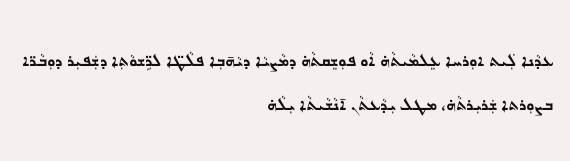ܥܕܵܢܐ ܠܲܝܬ ܐܘܼܪܚܐ ܥܸܠܡܵܝܬܵܗ̇ ܐܵܘ ܦܘܼܫܸܩܬܵܗ̇ ܕܡܵܨܝܵܐ ܕܝܵܗ̄ܒܼܐ ܦܠܵܛ̈ܐ ܠܪܹ̈ܫܘܵܬܼܐ ܕܫܲܦܝܼܪ ܕܘܼܒܵܪ̈ܐ ܒܨܘܼܪܬܐ ܫܲܪܝܼܪܬܵܗ̇، ܡܛܠ ܝܼܕܵܥܬܵܢ ܐ̄ܢܵܫܵܝܬܵܐ ܝܼܠܵܗ̇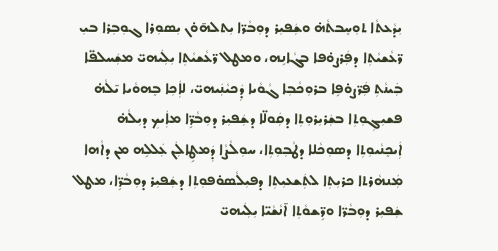ܝܼܕܵܥܬܵܐ ܬܘܼܚܸܒܬܵܗ̇ ܘܫܲܦܝܼܪ ܕܘܼܒܵܪ̈ܐ ܝܼܬܠܗ̄ܘ̇ܢ ܝܼܣܘܼܪܐ ܓܘܼܒܼܪܐ ܒܝܼ ܪ̈ܥܵܫܝܵܬܼܐ ܕܦܲܪܨܘ̇ܦܐ ܒܓܵܐܢܹܗ، ܘܡܛܠ ܪ̈ܥܵܫܝܵܬܼܐ ܝܼܠܲܝܗܝ̈ ܡܫܲܚܠܦ̈ܐ ܒܲܝܢܵܬܼ ܦܲܪ̈ܨܘ̇ܦܹܐ ܒܪܘܼܟܵܒܼܐ ܓܵܘܵܝܐ ܕܲܟܝܵܢܲܝܗܝ̈، ܠܐܲܟܼܐ ܒܸܗܘܵܝܐ ܝ̄ܠܵܗ̇ ܦܫܝܼܓܼܘܼܬܼܐ ܒܫܲܪܝܼܪܘܼܬܼܐ ܕܩܲܘܠ̈ܐ ܕܫܲܦܝܼܪ ܕܘܼܒܵܪܹ̈ܐ ܡܐܲܝܟܼ ܕܝܼܠܵܗ̇ ܐܲܝܟܸܢܵܝܘܼܬܼܐ ܕܣܘܼܟܵܠܐ ܕܛܵܒܼܘܼܬܼܐ، ܚܘܼܠܵܨܵܐ ܕܲܡܛܹܐܠܲܢ ܥܲܠܠܹܗ ܡܢ ܕܐܵܗܐ ܡܲܢܗܵܪܬܐ ܟܪܝܼܬܼܐ ܠܬܲܫܥܝܼܬܼܐ ܕܦܝܼܠܵܣܘ̇ܦܘܼܬܼܐ ܕܫܲܦܝܼܪ ܕܘܼܒܵܪܹ̈ܐ، ܡܛܠ ܫܲܦܝܼܪ ܕܘܼܒܵܪ̈ܐ ܘܪܹ̈ܫܘܵܬܼܐ ܐ̄ܢܵܫܵܝ̈ܐ ܝܼܠܲܝܗܝ̈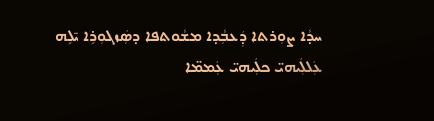ܚܕܵܐ ܨܘܼܪܬܐ ܕܲܥܒܼܵܕܐ ܡܫܵܘܬܦܐ ܕܣܲܙܓܘܼܪܹܐ ܝ̄ܠܹܗ ܥܲܠܠܲܝܗܝ̈ ܟܠܲܝܗܝ̈ ܥܲܡܡ̈ܐ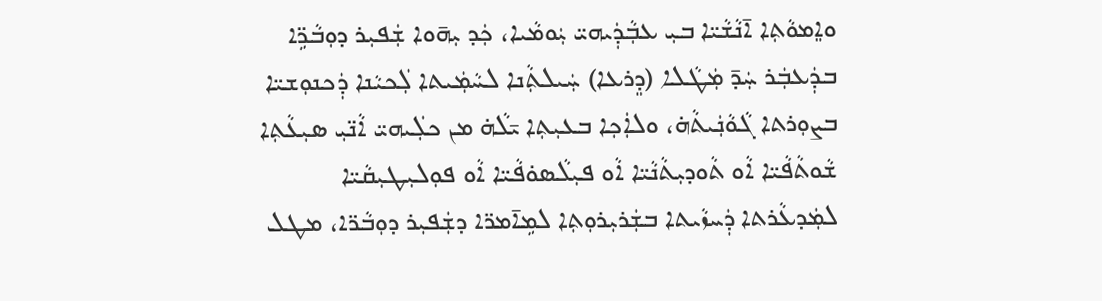ܘܐܸܡܘܵܬܼܐ ܐ̄ܢܵܫܵܝ̈ܐ ܒܝܼ ܥܒܼܵܕܲܝܗܝ̈ ܝܲܘܡܵܝܐ، ܟܲܕ ܝܼܗ̄ܘܐ ܫܲܦܝܼܪ ܕܘܼܒܵܪܹ̈ܐ ܒܕܲܥܒܲܪ ܚܲܕ̄ ܡܲܛܵܠܐ (ܕܸܪܥܐ) ܚܲܝܠܬܼܵܢܐ ܠܚܵܡܲܝܬܐ ܠܲܟܝܵܢܐ ܕܲܟܢܘܼܫܝ̈ܐ ܒܨܘܼܪܬܐ ܓܵܘܵܢܲܝܬܵܗ̇، ܘܠܐܲܟܼܐ ܒܥܝܼܬܼܐ ܝ̄ܠܵܗ̇ ܡܢ ܟܠܲܝܗܝ̈ ܐܵܢ̈ܝܼ ܣܝܼܥܵܬܼܐ ܫܵܘܬܵܦܵܝ̈ܐ ܐܵܘ ܬܵܘܕܝܼܬܵܢܵܝ̈ܐ ܐܵܘ ܦܝܼܠܵܣܘ̇ܦܵܝ̈ܐ ܐܵܘ ܦܘܼܠܝܼܛܝܼܩܵܝ̈ܐ ܠܡܲܕܥܵܪܬܐ ܕܲܚܙܵܝܬܐ ܒܫܲܪܝܼܪܘܼܬܼܐ ܠܡܹܐ̄ܡܪ̈ܐ ܕܫܲܦܝܼܪ ܕܘܼܒܵܪ̈ܐ، ܡܛܠ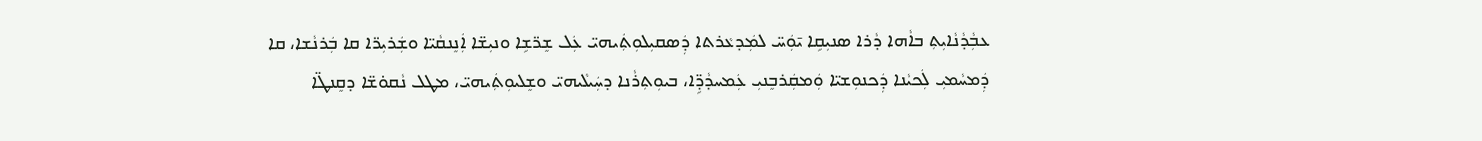ܥܒܼܵܕܵܢܵܐܝܼܬܼ ܒܐܵܗܐ ܕܵܪܐ ܣܢܝܼܩܹܐ ܝ̄ܘܲܚ̈ ܠܡܲܕܥܵܪܬܐ ܕܲܣܩܝܼܠܘܼܬܲܝܗܝ̈ ܥܲܠ ܫܸܪ̈ܫܹܐ ܘܢܝܼܫ̈ܐ ܐܲܢܸܢܩܵܝ̈ܐ ܘܫܲܪܝܼܪ̈ܐ ܩܐ ܒܲܪܢܵܫܐ، ܩܐ ܕܲܡܚܵܡܝܼ ܠܲܟܝܵܢܐ ܕܲܟܢܘܼܫܝ̈ܐ ܘܲܡܩܲܪܒܸܢܝܼ ܥܲܡܚܕܵܕܹ̈ܐ، ܒܝܘܼܬܼܪܵܢܐ ܕܚܲܝܠܵܝܗܝ̈ ܘܫܸܠܝܘܼܬܲܝܗܝ̈، ܡܛܠ ܢܵܩܘ̇ܫ̈ܐ ܕܩܸܢܛ̈ܐ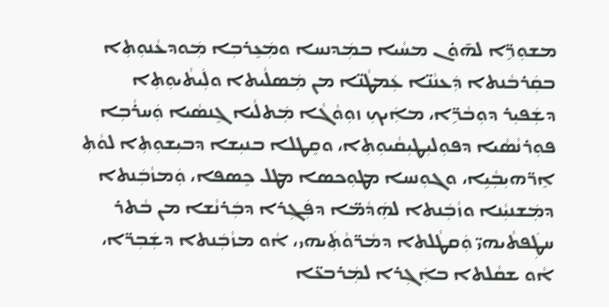ܡܫܘܼܪܹ̈ܐ ܠܗ̄ܘ̇ܢ ܡܚܵܝܐ ܒܡܲܕܢܚܐ ܘܡܲܥܸܪܒܼܐ ܡܲܘܕܥܵܢܘܼܬܼܐ ܒܩܲܪܒܵܢܬܐ ܕܲܥܢܵܢ̈ܐ ܥܲܡܛܵܢ̈ܐ ܡܢ ܡܲܣܠܵܝܬܐ ܘܠܲܝܬܵܝܘܼܬܼܐ ܕܫܲܦܝܼܪ ܕܘܼܒܵܪܹ̈ܐ، ܡܐܲܝܟܼ ܙܘܼܘܵܓܵܐ ܡܲܬܠܵܝܐ ܓܸܢܣܵܝܐ ܘܲܚܪܵܒܼܐ ܦܘܼܪܢܵܣܵܝܐ ܕܦܘܼܠܝܼܛܝܼܩܵܝܘܼܬܼܐ، ܘܩܸܛܠܐ ܒܢܝܼܫܐ ܕܒܝܼܫܘܼܬܼܐ ܠܘܵܬܼ ܐܸܪ̈ܗܝܼܒܼܵܝܹܐ، ܘܓܘܼܢܚܐ ܡܛܘܼܟܣܐ ܡܛܠ ܟܸܣܦܐ، ܘܲܡܙܵܒܲܢܬܐ ܕܡܲܫܢܝܼܵܢܐ ܘܙܵܒܲܢܬܐ ܠܗܲܕܵܡ̈ܐ ܕܦܲܓܼܪܐ ܕܒܲܪܢܵܫܐ ܡܢ ܒܵܬܪ ܚܛܲܦܬܵܝܗܝ̈ ܘܲܩܛܵܠܬܐ ܕܡܵܪ̈ܘܵܬܲܝܗܝ، ܐܵܘ ܡܙܵܒܲܢܬܐ ܕܫܲܒܼܪ̈ܐ، ܐܵܘ ܫܩܵܠܬܐ ܒܐܲܓܼܪܐ ܠܡܲܪܒܥ̈ܐ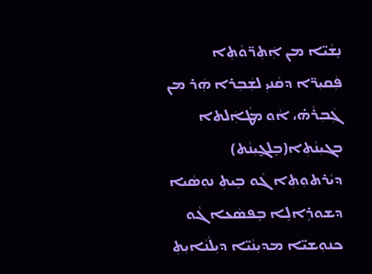ܢܸܫܵܝ̈ܐ ܡܢ ܐܲܬܼܪ̈ܘܵܬܼܐ ܦܲܩܝܼܪ̈ܐ ܕܩܵܢܝܼ ܠܫܲܒܼܪܐ ܗܲܪ ܡܢ ܓܲܒܼܪܵܗ̇، ܐܵܘ ܡܛܵܐܲܠܬܐ ܒܓܝܼܢܵܬܼܐ(ܒܸܠܓ̮ܝܼܢܵܬ) ܕܝܵܪܬܘܼܬܼܐ ܓܵܘ ܒܹܝܬܼ ܢܘܼܣܵܝܐ ܕܫܘܪܹܐܠܹܐ ܒܸܦܣܵܥܐ ܓܵܘ ܟܢܘܼܫܝ̈ܐ ܡܕܝܼܢܵܝ̈ܐ ܕܝܼܠܵܢܵܐܝܼܬܼ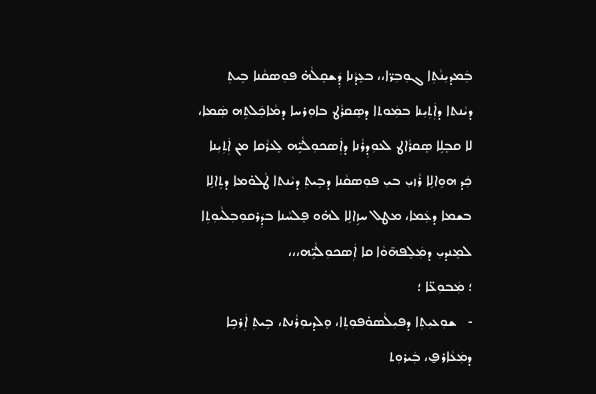ܒܲܡܕܝܼܢܵܬܼܐ ܓܘܼܒܼܪ̈ܐ،، ܒܥܸܕܵܢܐ ܕܲܫܩܸܠܵܗ̇ ܦܘܼܣܩܵܢܐ ܒܹܝܬܼ ܕܝܵܢܬܐ ܕܐܲܬܼܝܼܢܐ ܒܡܲܘܬܐ ܕܣܸܩܪܵܛ ܒܐܘܼܪܚܐ ܕܡܵܐܟܲܠܬܹܗ ܣܲܡܐ، ܠܐ ܩܒܸܠܹܐ ܣܸܩܪܵܐܛ ܠܥܘܼܕܼܪܵܢܐ ܕܐܲܣܟܘܼܠܵܝܹ̈ܗ ܠܸܥܪܵܩܐ ܡܢ ܐܲܬܼܝܼܢܐ ܟܲܕ ܗܘܹܐܠܹܐ ܪܵܙܝܼ ܒܝܼ ܦܘܼܣܩܵܢܐ ܕܒܹܝܬܼ ܕܝܵܢܬܐ ܛܵܠܘ̇ܡܐ ܕܬܹܐܠܹܐ ܒܫܡܐ ܕܥܲܡܐ، ܡܛܠ ܚܙܹܐܠܹܐ ܠܗ̇ܘ ܦܸܠܚܵܢܐ ܒܕܲܪܩܘܼܒܼܠܵܝܘܼܬܼܐ ܠܡܸܢܕܝܼ ܕܡܲܠܸܦܗ̄ܘܵܐ ܩܐ ܐܲܣܟܘܼܠܵܝܹ̈ܗ،،،
؛ ܡܲܒܘܼܥ̈ܐ ؛
-   ܫܘܼܥܝܼܬܼܐ ܕܦܝܼܠܵܣܘ̇ܦܘܼܬܼܐ، ܘܸܠܕܝܘܼܪܵܢܬ، ܒܹܝܬܼ ܐܲܪܟܹܐ ܕܡܲܥܵܐܪܦ̮، ܒܲܝܪܘܼܬ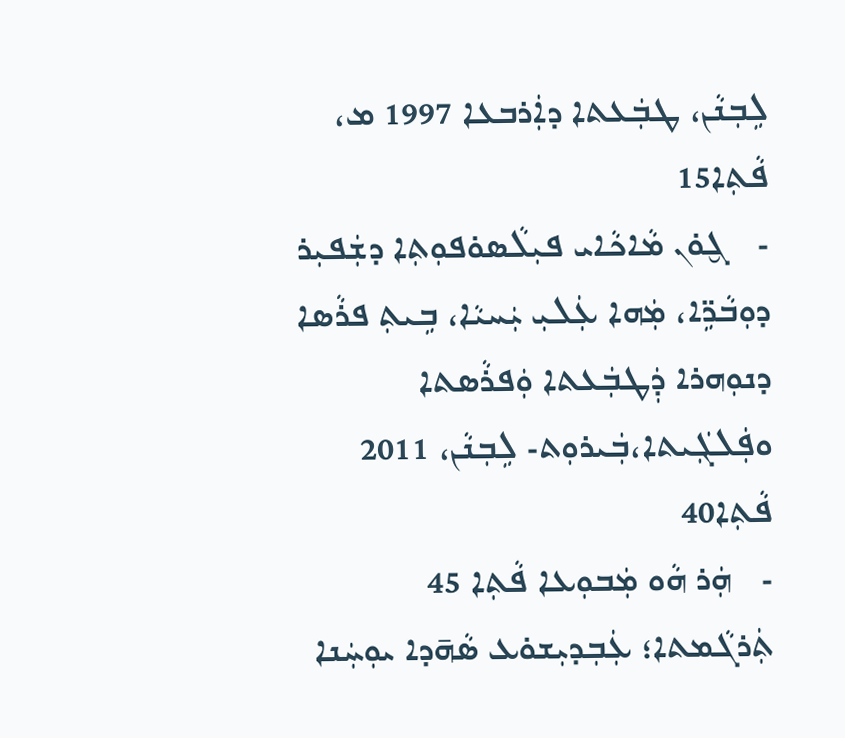ܠܹܒܼܢܵܢ، ܛܒܲܥܬܐ ܕܐܲܪܒܥܐ 1997 ܡ، ܦܵܬܼܐ15
-   ܓ̮ܘ̇ܢ ܡܵܐܟܵܐܝ ܦܝܼܠܵܣܘ̇ܦܘܼܬܼܐ ܕܫܲܦܝܼܪ ܕܘܼܒܵܪܹ̈ܐ، ܡܲܗܐ ܥܲܠܝܼ ܝܲܚܝܵܐ، ܒܹܝܬܼ ܦܪܵܣܐ ܕܢܘܼܗܪܐ ܕܲܛܒܲܥܬܐ ܘܲܦܪܵܣܬܐ ܘܦܲܠܓܲܝܬܐ،ܒܲܝܪܘܼܬ- ܠܹܒܼܢܵܢ، 2011 ܦܵܬܼܐ40
-   ܗܲܪ ܗܵܘ ܡܲܒܘܼܥܐ ܦܵܬܼܐ 45
ܬܲܪܓܵܡܬܐ؛ ܥܲܒܼܕܝܼܫܘ̇ܥ ܣܵܗ̄ܕܐ ܝܘܼܚܲܢܐ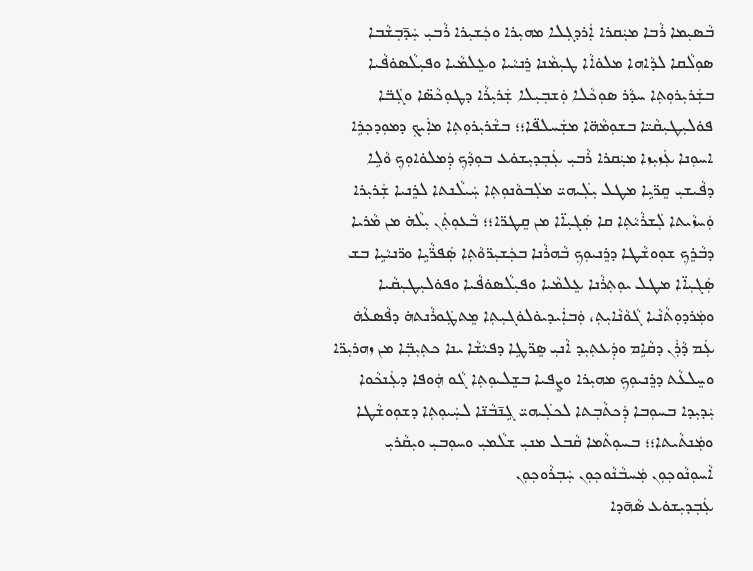ܒܵܣܝܼܡܐ ܪܵܒܐ ܡܝܲܩܪܐ ܐܲܪܕܓܼܠܐ ܡܗܝܼܪܐ ܘܟܲܫܝܼܪܐ ܪܵܒܝܼ ܚܲܕ̄ܒܼܫܵܒܐ ܣܘܼܠܵܩܐ ܠܕܵܐܗܐ ܡܠܘ̇ܐܵܐ ܛܝܼܡܵܢܐ ܪܸܢܝܵܝܐ ܘܥܸܠܡܵܝܐ ܘܦܝܼܠܵܣܘ̇ܦܵܝܐ ܒܫܲܪܝܼܪܘܼܬܼܐ ܚܕܵܪ ܣܘܼܟܵܠܐ ܘܲܫܒܼܝܼܠܐ ܫܲܪܝܼܪܵܐ ܕܛܘܼܟܵܣ̈ܐ ܘܓܲܒ̈ܐ ܦܘ̇ܠܝܼܛܝܼܩܵܝ̈ܐ ܒܫܘܼܡܵܗ̈ܐ ܡܫܲܚܠܦ̈ܐ؛؛ ܒܫܵܪܝܼܪܘܼܬܼܐ ܡܐܲܝܟܼ ܕܡܘܼܕܟܼܪܹܐ ܐܚܘܼܢܐ ܥܲܙܝܼܙܐ ܡܝܲܩܪܐ ܪܵܒܝܼ ܥܲܒܼܕܝܼܫܘ̇ܥ ܒܘܼܕܵܟܼ ܕܲܡܠܘ̇ܐܘܼܟܼ ܘܵܠܹܐ ܕܦܵܝܫܝܼ ܩܸܪ̈ܝܹܐ ܡܛܠ ܝܼܠܲܝܗܝ̈ ܡܠܲܒܘܵܢܘܼܬܼܐ ܚܲܝܠܵܢܬܐ ܠܪܸܢܝܐ ܫܲܪܝܼܪܐ ܘܲܚܙܵܝܬܐ ܠܲܫܪܵܝܵܬܼܐ ܩܐ ܣܲܓܝܼܐ̈ܐ ܡܢ ܩܸܛܪ̈ܐ؛؛ ܒܵܥܘܼܬܲܢ ܝܼܠܵܗ̇ ܡܢ ܡܵܪܝܐ ܕܒܵܪܸܟܼ ܫܘܼܘܫܵܛܐ ܕܪܸܢܝܘܼܟܼ ܒܵܗܪܵܢܐ ܒܟܲܫܝܼܪ̈ܘܵܬܼܐ ܣܲܦܪ̈ܵܝܹܐ ܘܪ̈ܢܝܵܝܹܐ ܒܫ ܣܲܓܝܼܐ̈ܐ ܡܛܠ ܝܘܼܬܼܪܵܢܐ ܥܸܠܡܵܝܐ ܘܦܝܼܠܵܣܘ̇ܦܵܝܐ ܘܦܘ̇ܠܝܼܛܝܼܩܵܝܐ ܘܡܲܪܕܘܼܬܵܢܵܝܐ ܓܵܘܵܢܵܐܝܼܬܼ، ܘܲܒܐܲܝܕܝܘ̇ܠܘ̇ܓܝܼܬܼܐ ܡܸܬܛܲܘܪܵܢܬܗ̇ ܕܦܵܣܥܵܗ̇ ܥܲܡ ܕܵܪܲܢ ܕܩܵܐܹܡ ܘܕܲܥܬܼܝܼܕ ܐܵܢܝܼ ܣܸܪ̈ܛܹܐ ܕܦܝܵܫܵܐ ܝܢܐ ܟܬܼܝܼܒܼ̈ܐ ܡܢ ܙܗܪܝܼܪ̈ܐ ܘܚܸܠܥܵܬ ܕܪܸܢܝܘܼܟܼ ܡܗܝܼܪܐ ܘܨܸܦܝܐ ܒܫܸܠܝܘܼܬܼܐ ܓܵܘ ܗܲܘܦܐ ܕܥܲܢܟܵܘܐ ܝܲܕܝܼܕܐ ܒܚܘܼܒܐ ܕܲܟܬܵܒܼܬܐ ܠܟܠܲܝܗܝ̈ ܓܹܢ̄ܒܵܢ̈ܐ ܠܚܲܝܘܼܬܼܐ ܕܫܘܼܘܫܵܛܐ ܘܡܲܢܬܵܝܬܐ؛؛ ܒܚܘܼܬܵܡܐ ܩܵܒܠ ܡܢܝܼ ܫܠܵܡܝܼ ܘܚܘܼܒܝܼ ܘܝܼܩܵܪܝܼ
ܐܵܚܘܼܢܵܘܟܼܘܼܢ ܡܲܚܒܵܢܵܘܟܼܘܼܢ ܚܲܒܼܪܵܘܟܼܘܼܢ
ܥܲܒܼܕܝܼܫܘ̇ܥ ܣܵܗ̄ܕܐ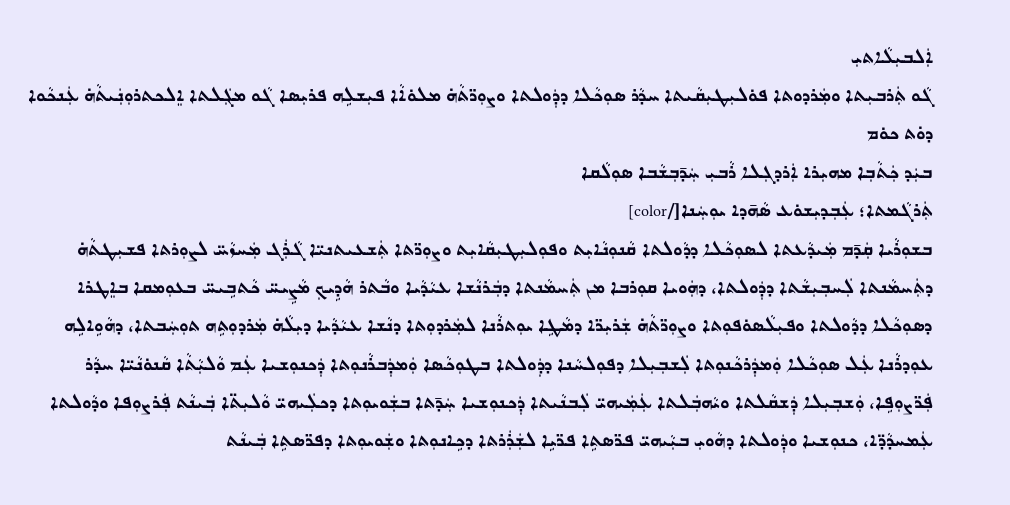ܐܲܠܒܝܼܠܵܐܬܝܼ
ܓܵܘ ܬܲܪܒܝܼܬܐ ܘܡܲܪܕܘܬܐ ܦܘ̇ܠܝܼܛܝܼܩܵܝܬܐ ܚܕܵܪ ܣܘܼܟܵܠܐ ܕܕܲܘܠܬܐ ܘܨܘܼܪ̈ܬܵܗ̇ ܡܠܘ̇ܐܵܐ ܦܝܼܫܠܹܗ ܦܪܝܼܣܐ ܓܵܘ ܡܓܲܠܬܐ ܐܸܠܟܬܪܘܼܢܲܝܬܵܗ̇ ܥܲܢܟܵܘܐ ܕܘ̇ܬ ܟܘ̇ܡ
ܒܝܲܕ ܟܲܬܵܒܼܐ ܡܗܝܼܪܐ ܐܲܪܕܓܼܠܐ ܪܵܒܝܼ ܚܲܕ̄ܒܼܫܵܒܐ ܣܘܼܠܵܩܐ
ܬܲܪܓܵܡܬܐ؛ ܥܲܒܼܕܝܼܫܘ̇ܥ ܣܵܗ̄ܕܐ ܝܘܼܚܲܢܐ[/color]
ܒܫܘܼܪܵܝܐ ܩܲܕ̄ܡ ܡܲܝܕܵܥܬܐ ܠܣܘܼܟܵܠܐ ܕܕܵܘܠܬܐ ܩܵܢܘܼܢܵܐܝܼܬ ܘܦܘܼܠܝܼܛܝܼܩܵܐܝܼܬ ܘܨܘܼܪ̈ܬܐ ܬܲܫܥܝܬܢܝ̈ܐ ܓܵܪܲܓ ܡܲܚܙܵܚ̈ ܠܨܘܼܪܬܐ ܦܫܝܼܛܬܵܗ̇ ܕܬܲܚܡܵܢܬܐ ܠܲܚܒܼܝܼܫܵܬܐ ܕܕܲܘܠܬܐ، ܕܗܲܘܝܐ ܩܘܼܪܒܐ ܡܢ ܬܲܚܡܵܢܬܐ ܕܒܲܪܢܵܫܐ ܥܝܵܕܵܝܐ ܘܒܵܬܪ ܗܵܕܹܝܟܼ ܡܵܨܹܝܚ̈ ܟܵܬܒܹܝܚ̈ ܒܥܘܼܡܩܐ ܒܐܸܛܪܐ ܕܣܘܼܟܵܠܐ ܕܕܵܘܠܬܐ ܘܦܝܼܠܵܣܘ̇ܦܘܼܬܐ ܘܨܘܼܪ̈ܬܵܗ̇ ܫܲܪܝܼܪ̈ܐ ܕܡܵܛܹܐ ܝܘܼܬܪܵܢܐ ܠܡܲܪܕܘܼܬܐ ܕܢܵܫܐ ܥܝܵܕܵܝܐ ܕܝܼܠܵܗ̇ ܡܲܪܕܘܼܬܹܗ ܬܘܼܚܲܒܬܐ، ܕܗܵܘܹܐܠܹܗ ܥܘܼܕܪܵܢܐ ܥܲܠ ܣܘܼܟܵܠܐ ܘܲܡܕܲܪܟܵܢܘܼܬܐ ܠܲܫܒܼܝܼܠܐ ܕܦܘܼܠܚܵܢܐ ܕܕܲܘܠܬܐ ܒܛܘܼܟܵܣܐ ܘܲܡܕܲܒܪܵܢܘܼܬܐ ܕܲܟܢܘܼܫܝܐ ܥܲܡ ܘܵܠܝܼܵܬܵܐ ܩܵܢܘ̇ܢܵܝ̈ܐ ܚܕܵܪ ܦܲܪ̈ܨܘܼܦܹܐ، ܘܲܫܒܼܝܼܠܐ ܕܲܫܩܵܠܬܐ ܘܝܵܗܒܲܠܬܐ ܥܲܡܲܝܗܝ̈ ܠܲܒܢܵܝܬܐ ܕܲܟܢܘܼܫܝܐ ܚܲܕ̄ܬܐ ܒܫܲܘܝܘܼܬܐ ܕܟܠܲܝܗܝ̈ ܘܵܠܝܼܬ̈ܐ ܒܲܝܢܵܬ ܦܲܪܨܘܼܦܐ ܘܕܵܘܠܬܐ ܥܲܡܚܕܵܕ̈ܐ، ܟܢܘܼܫܝܐ ܘܕܲܘܠܬܐ ܕܗܵܘܝܼ ܒܝܼܵܝܗܝ̈ ܦܪ̈ܣܬܹܐ ܦܪ̈ܝܹܐ ܠܫܲܪܲܪܬܐ ܕܟܹܐܢܘܼܬܐ ܘܫܲܘܝܘܼܬܐ ܕܦܪ̈ܣܬܹܐ ܒܲܝܢܵܬ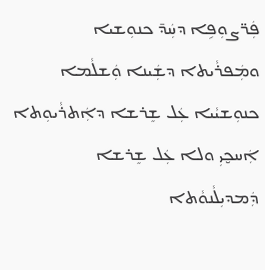ܦܲܪ̈ܨܘܼܦܹܐ ܕܚܲܕ̄ ܟܢܘܼܫܝܐ ܘܡܲܦܪܵܝܬܐ ܕܫܲܝܢܐ ܘܲܫܠܵܡܐ ܟܢܘܼܫܝܵܝܐ ܥܲܠ ܫܸܪܫܐ ܕܐܲܬܪܵܝܘܼܬܐ ܐܲܚܟ̮ܝܼ ܘܠܐ ܥܲܠ ܫܸܪܫܐ ܕܲܡܕܝܼܠܵܢܘܵܬܐ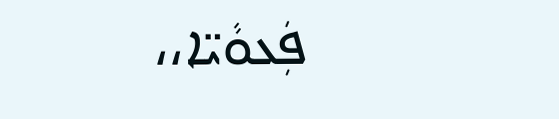ܦܲܥܘܵܝ̈ܐ،،